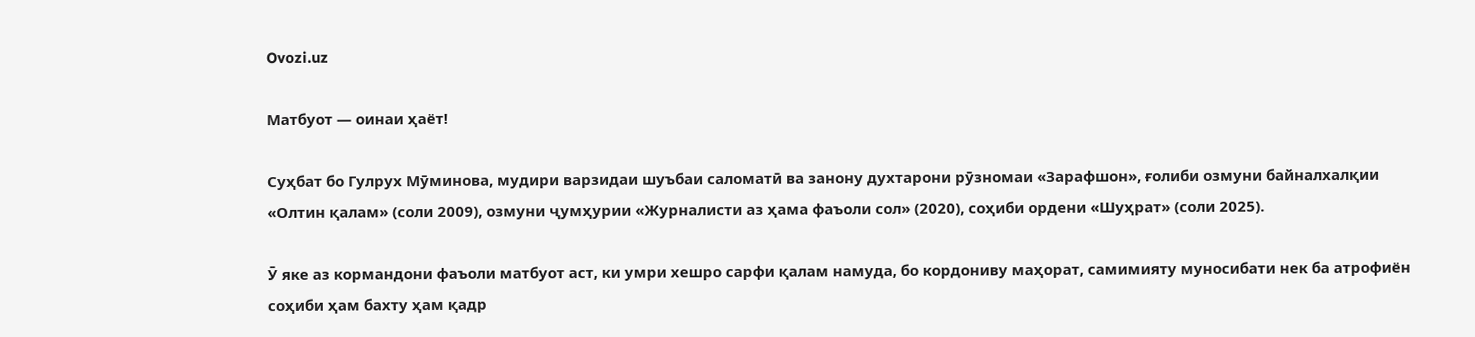Ovozi.uz

Матбуот — оинаи ҳаёт!

Суҳбат бо Гулрух Мӯминова, мудири варзидаи шуъбаи саломатӣ ва занону духтарони рӯзномаи «Зарафшон», ғолиби озмуни байналхалқии «Олтин қалам» (соли 2009), озмуни ҷумҳурии «Журналисти аз ҳама фаъоли сол» (2020), соҳиби ордени «Шуҳрат» (соли 2025).

Ӯ яке аз кормандони фаъоли матбуот аст, ки умри хешро сарфи қалам намуда, бо кордониву маҳорат, самимияту муносибати нек ба атрофиён соҳиби ҳам бахту ҳам қадр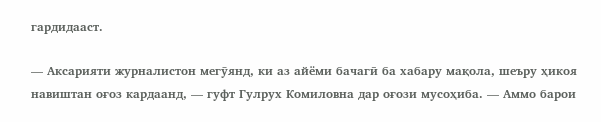гардидааст.

— Аксарияти журналистон мегӯянд, ки аз айёми бачагӣ ба хабару мақола, шеъру ҳикоя навиштан оғоз кардаанд, — гуфт Гулрух Комиловна дар оғози мусоҳиба. — Аммо барои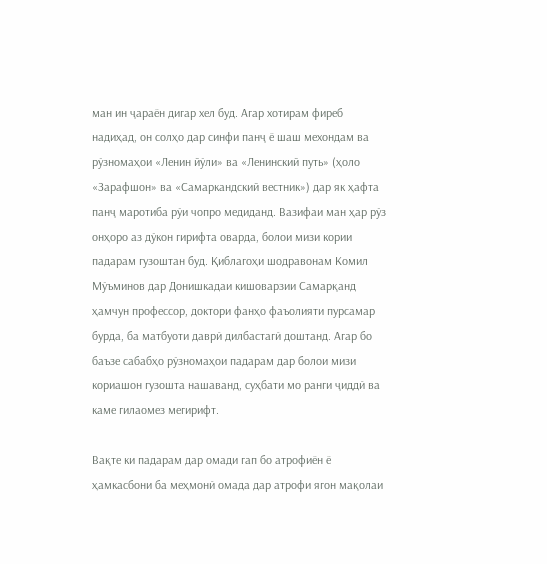ман ин ҷараён дигар хел буд. Агар хотирам фиреб надиҳад, он солҳо дар синфи панҷ ё шаш мехондам ва рӯзномаҳои «Ленин йӯли» ва «Ленинский путь» (ҳоло «Зарафшон» ва «Самаркандский вестник») дар як ҳафта панҷ маротиба рӯи чопро медиданд. Вазифаи ман ҳар рӯз онҳоро аз дӯкон гирифта оварда, болои мизи кории падарам гузоштан буд. Қиблагоҳи шодравонам Комил Мӯъминов дар Донишкадаи кишоварзии Самарқанд ҳамчун профессор, доктори фанҳо фаъолияти пурсамар бурда, ба матбуоти даврӣ дилбастагӣ доштанд. Агар бо баъзе сабабҳо рӯзномаҳои падарам дар болои мизи кориашон гузошта нашаванд, суҳбати мо ранги ҷиддӣ ва каме гилаомез мегирифт.

Вақте ки падарам дар омади гап бо атрофиён ё ҳамкасбони ба меҳмонӣ омада дар атрофи ягон мақолаи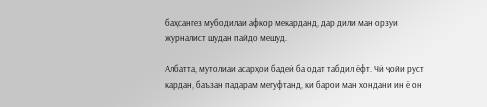баҳсангез мубодилаи афкор мекарданд, дар дили ман орзуи журналист шудан пайдо мешуд.

Албатта, мутолиаи асарҳои бадеӣ ба одат табдил ёфт. Чӣ ҷойи руст кардан, баъзан падарам мегуфтанд, ки барои ман хондани ин ё он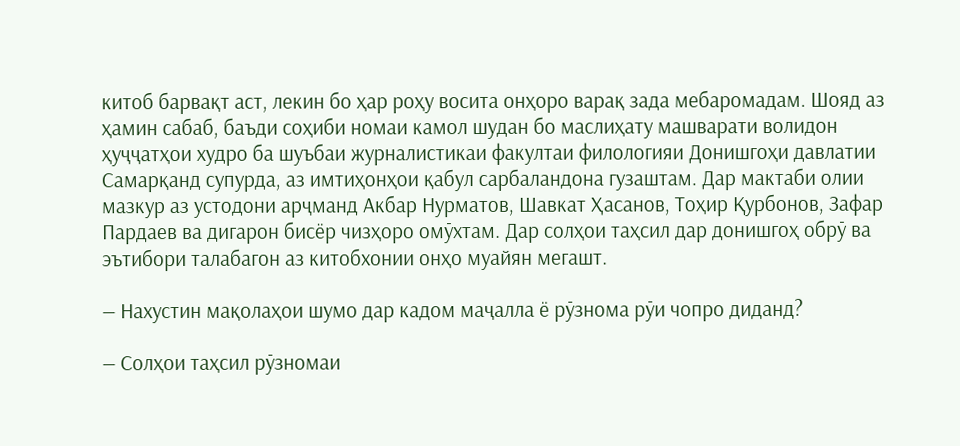китоб барвақт аст, лекин бо ҳар роҳу восита онҳоро варақ зада мебаромадам. Шояд аз ҳамин сабаб, баъди соҳиби номаи камол шудан бо маслиҳату машварати волидон ҳуҷҷатҳои худро ба шуъбаи журналистикаи факултаи филологияи Донишгоҳи давлатии Самарқанд супурда, аз имтиҳонҳои қабул сарбаландона гузаштам. Дар мактаби олии мазкур аз устодони арҷманд Акбар Нурматов, Шавкат Ҳасанов, Тоҳир Қурбонов, Зафар Пардаев ва дигарон бисёр чизҳоро омӯхтам. Дар солҳои таҳсил дар донишгоҳ обрӯ ва эътибори талабагон аз китобхонии онҳо муайян мегашт.

— Нахустин мақолаҳои шумо дар кадом маҷалла ё рӯзнома рӯи чопро диданд?

— Солҳои таҳсил рӯзномаи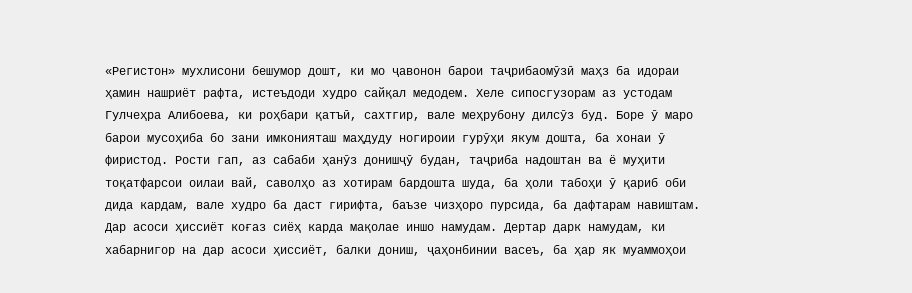«Регистон» мухлисони бешумор дошт, ки мо ҷавонон барои таҷрибаомӯзӣ маҳз ба идораи ҳамин нашриёт рафта, истеъдоди худро сайқал медодем. Хеле сипосгузорам аз устодам Гулчеҳра Алибоева, ки роҳбари қатъӣ, сахтгир, вале меҳрубону дилсӯз буд. Боре ӯ маро барои мусоҳиба бо зани имконияташ маҳдуду ногироии гурӯҳи якум дошта, ба хонаи ӯ фиристод. Рости гап, аз сабаби ҳанӯз донишҷӯ будан, таҷриба надоштан ва ё муҳити тоқатфарсои оилаи вай, саволҳо аз хотирам бардошта шуда, ба ҳоли табоҳи ӯ қариб оби дида кардам, вале худро ба даст гирифта, баъзе чизҳоро пурсида, ба дафтарам навиштам. Дар асоси ҳиссиёт коғаз сиёҳ карда мақолае иншо намудам. Дертар дарк намудам, ки хабарнигор на дар асоси ҳиссиёт, балки дониш, ҷаҳонбинии васеъ, ба ҳар як муаммоҳои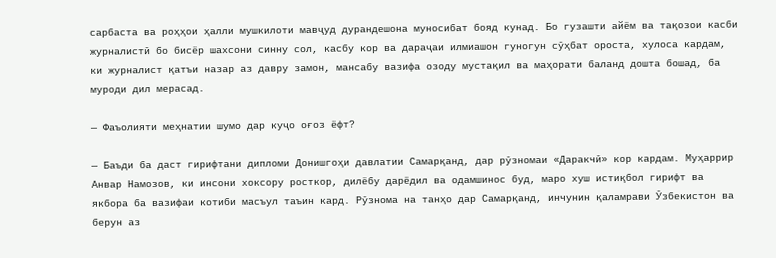сарбаста ва роҳҳои ҳалли мушкилоти мавҷуд дурандешона муносибат бояд кунад. Бо гузашти айём ва тақозои касби журналистӣ бо бисёр шахсони синну сол, касбу кор ва дараҷаи илмиашон гуногун сӯҳбат ороста, хулоса кардам, ки журналист қатъи назар аз давру замон, мансабу вазифа озоду мустақил ва маҳорати баланд дошта бошад, ба муроди дил мерасад.

— Фаъолияти меҳнатии шумо дар куҷо оғоз ёфт?

— Баъди ба даст гирифтани дипломи Донишгоҳи давлатии Самарқанд, дар рӯзномаи «Даракчӣ» кор кардам. Муҳаррир Анвар Намозов, ки инсони хоксору росткор, дилёбу дарёдил ва одамшинос буд, маро хуш истиқбол гирифт ва якбора ба вазифаи котиби масъул таъин кард. Рӯзнома на танҳо дар Самарқанд, инчунин қаламрави Ӯзбекистон ва берун аз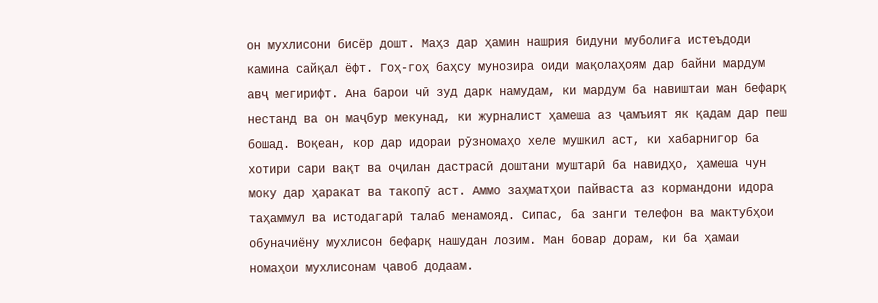он мухлисони бисёр дошт. Маҳз дар ҳамин нашрия бидуни муболиға истеъдоди камина сайқал ёфт. Гоҳ-гоҳ баҳсу мунозира оиди мақолаҳоям дар байни мардум авҷ мегирифт. Ана барои чӣ зуд дарк намудам, ки мардум ба навиштаи ман бефарқ нестанд ва он маҷбур мекунад, ки журналист ҳамеша аз ҷамъият як қадам дар пеш бошад. Воқеан, кор дар идораи рӯзномаҳо хеле мушкил аст, ки хабарнигор ба хотири сари вақт ва оҷилан дастрасӣ доштани муштарӣ ба навидҳо, ҳамеша чун моку дар ҳаракат ва такопӯ аст. Аммо заҳматҳои пайваста аз кормандони идора таҳаммул ва истодагарӣ талаб менамояд. Сипас, ба занги телефон ва мактубҳои обуначиёну мухлисон бефарқ нашудан лозим. Ман бовар дорам, ки ба ҳамаи номаҳои мухлисонам ҷавоб додаам.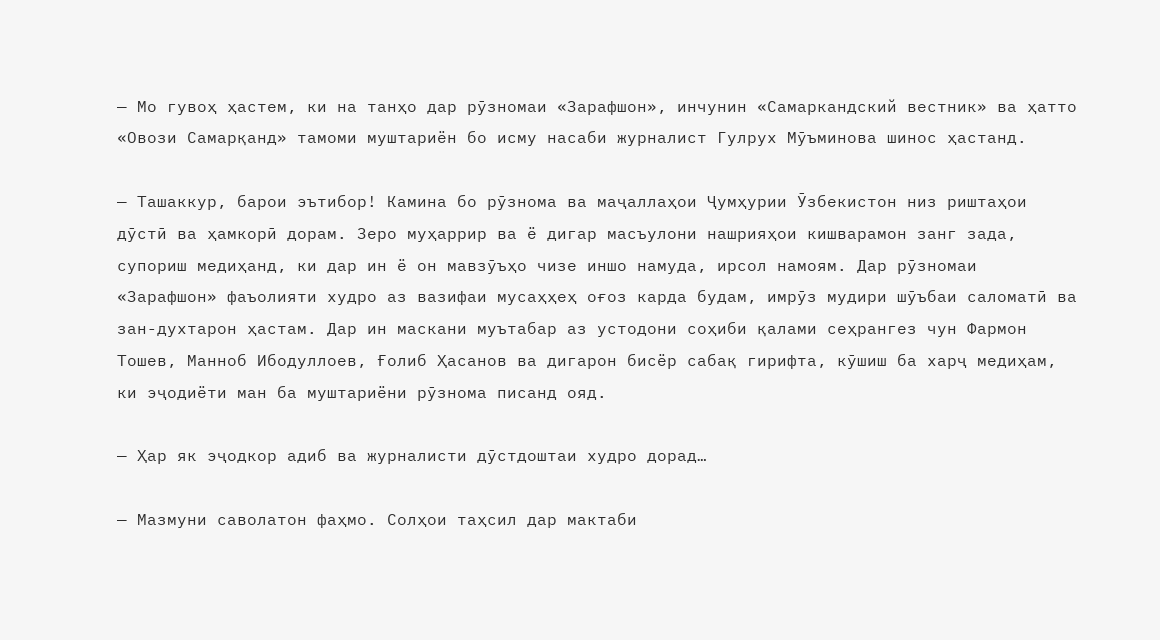— Мо гувоҳ ҳастем, ки на танҳо дар рӯзномаи «Зарафшон», инчунин «Самаркандский вестник» ва ҳатто «Овози Самарқанд» тамоми муштариён бо исму насаби журналист Гулрух Мӯъминова шинос ҳастанд.

— Ташаккур, барои эътибор! Камина бо рӯзнома ва маҷаллаҳои Ҷумҳурии Ӯзбекистон низ риштаҳои дӯстӣ ва ҳамкорӣ дорам. Зеро муҳаррир ва ё дигар масъулони нашрияҳои кишварамон занг зада, супориш медиҳанд, ки дар ин ё он мавзӯъҳо чизе иншо намуда, ирсол намоям. Дар рӯзномаи «Зарафшон» фаъолияти худро аз вазифаи мусаҳҳеҳ оғоз карда будам, имрӯз мудири шӯъбаи саломатӣ ва зан-духтарон ҳастам. Дар ин маскани муътабар аз устодони соҳиби қалами сеҳрангез чун Фармон Тошев, Манноб Ибодуллоев, Ғолиб Ҳасанов ва дигарон бисёр сабақ гирифта, кӯшиш ба харҷ медиҳам, ки эҷодиёти ман ба муштариёни рӯзнома писанд ояд.

— Ҳар як эҷодкор адиб ва журналисти дӯстдоштаи худро дорад…

— Мазмуни саволатон фаҳмо. Солҳои таҳсил дар мактаби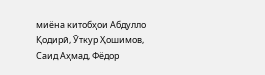миёна китобҳои Абдулло Қодирӣ, Ӯткур Ҳошимов, Саид Аҳмад, Фёдор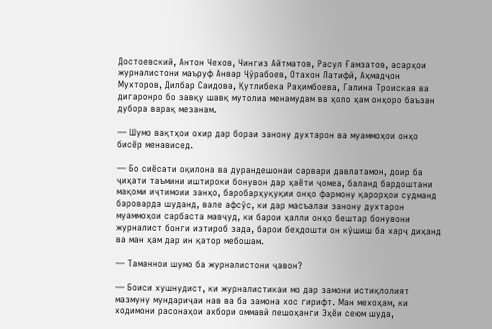Достоевский, Антон Чехов, Чингиз Айтматов, Расул Ғамзатов, асарҳои журналистони маъруф Анвар Ҷӯрабоев, Отахон Латифӣ, Аҳмадҷон Мухторов, Дилбар Саидова, Қутлибека Раҳимбоева, Галина Троиская ва дигаронро бо завқу шавқ мутолиа менамудам ва ҳоло ҳам онҳоро баъзан дубора варақ мезанам.

— Шумо вақтҳои охир дар бораи занону духтарон ва муаммоҳои онҳо бисёр менависед.

— Бо сиёсати оқилона ва дурандешонаи сарвари давлатамон, доир ба ҷиҳати таъмини иштироки бонувон дар ҳаёти ҷомеа, баланд бардоштани мақоми иҷтимоии занҳо, баробарҳуқуқии онҳо фармону қарорҳои судманд бароварда шуданд, вале афсӯс, ки дар масъалаи занону духтарон муаммоҳои сарбаста мавҷуд, ки барои ҳалли онҳо бештар бонувони журналист бонги изтироб зада, барои беҳдошти он кӯшиш ба харҷ диҳанд ва ман ҳам дар ин қатор мебошам.

— Таманнои шумо ба журналистони ҷавон?

— Боиси хушнудист, ки журналистикаи мо дар замони истиқлолият мазмуну мундариҷаи нав ва ба замона хос гирифт. Ман мехоҳам, ки ходимони расонаҳои ахбори оммавӣ пешоҳанги Эҳёи сеюм шуда,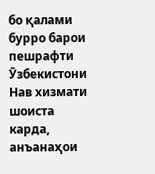бо қалами бурро барои пешрафти Ӯзбекистони Нав хизмати шоиста карда, анъанаҳои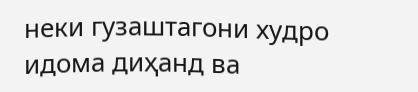неки гузаштагони худро идома диҳанд ва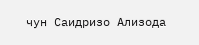чун Саидризо Ализода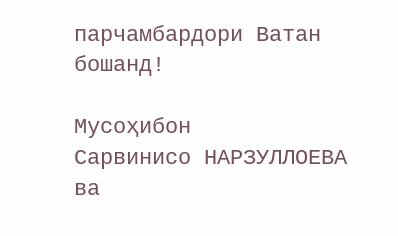парчамбардори Ватан бошанд!

Мусоҳибон
Сарвинисо НАРЗУЛЛОЕВА ва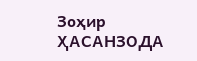Зоҳир ҲАСАНЗОДА